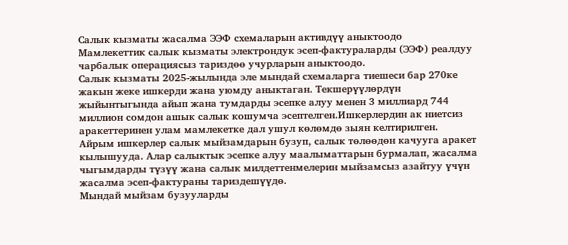Салык кызматы жасалма ЭЭФ схемаларын активдүү аныктоодо
Мамлекеттик салык кызматы электрондук эсеп-фактураларды (ЭЭФ) реалдуу чарбалык операциясыз тариздөө учурларын аныктоодо.
Салык кызматы 2025-жылында эле мындай схемаларга тиешеси бар 270ке жакын жеке ишкерди жана уюмду аныктаган. Текшерүүлөрдүн жыйынтыгында айып жана тумдарды эсепке алуу менен 3 миллиард 744 миллион сомдон ашык салык кошумча эсептелген.Ишкерлердин ак ниетсиз аракеттеринен улам мамлекетке дал ушул көлөмдө зыян келтирилген.
Айрым ишкерлер салык мыйзамдарын бузуп, салык төлөөдөн качууга аракет кылышууда. Алар салыктык эсепке алуу маалыматтарын бурмалап, жасалма чыгымдарды түзүү жана салык милдеттенмелерин мыйзамсыз азайтуу үчүн жасалма эсеп-фактураны тариздешүүдө.
Мындай мыйзам бузууларды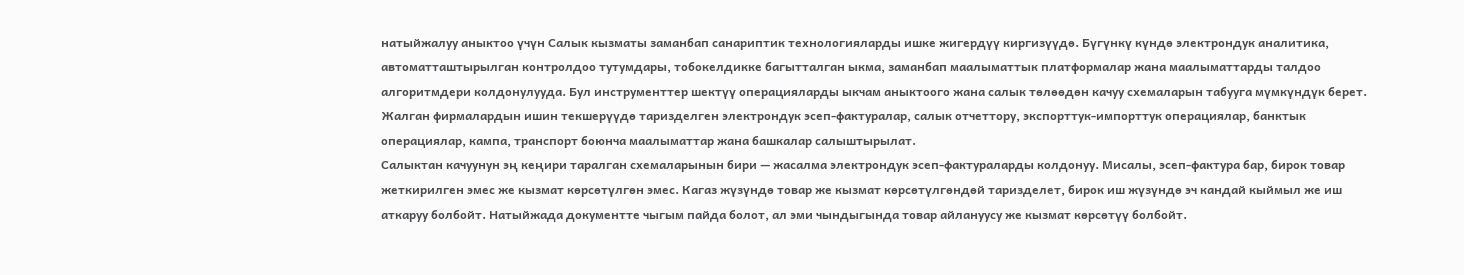натыйжалуу аныктоо үчүн Салык кызматы заманбап санариптик технологияларды ишке жигердүү киргизүүдө. Бүгүнкү күндө электрондук аналитика, автоматташтырылган контролдоо тутумдары, тобокелдикке багытталган ыкма, заманбап маалыматтык платформалар жана маалыматтарды талдоо алгоритмдери колдонулууда. Бул инструменттер шектүү операцияларды ыкчам аныктоого жана салык төлөөдөн качуу схемаларын табууга мүмкүндүк берет.
Жалган фирмалардын ишин текшерүүдө таризделген электрондук эсеп-фактуралар, салык отчеттору, экспорттук-импорттук операциялар, банктык операциялар, кампа, транспорт боюнча маалыматтар жана башкалар салыштырылат.
Салыктан качуунун эң кеңири таралган схемаларынын бири — жасалма электрондук эсеп-фактураларды колдонуу. Мисалы, эсеп-фактура бар, бирок товар жеткирилген эмес же кызмат көрсөтүлгөн эмес. Кагаз жүзүндө товар же кызмат көрсөтүлгөндөй таризделет, бирок иш жүзүндө эч кандай кыймыл же иш аткаруу болбойт. Натыйжада документте чыгым пайда болот, ал эми чындыгында товар айлануусу же кызмат көрсөтүү болбойт.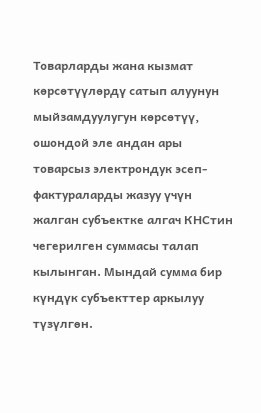Товарларды жана кызмат көрсөтүүлөрдү сатып алуунун мыйзамдуулугун көрсөтүү, ошондой эле андан ары товарсыз электрондук эсеп-фактураларды жазуу үчүн жалган субъектке алгач КНСтин чегерилген суммасы талап кылынган. Мындай сумма бир күндүк субъекттер аркылуу түзүлгөн.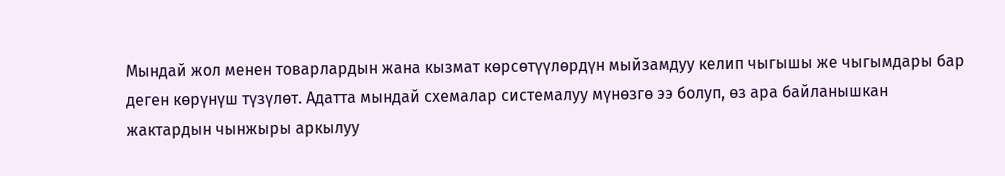Мындай жол менен товарлардын жана кызмат көрсөтүүлөрдүн мыйзамдуу келип чыгышы же чыгымдары бар деген көрүнүш түзүлөт. Адатта мындай схемалар системалуу мүнөзгө ээ болуп, өз ара байланышкан жактардын чынжыры аркылуу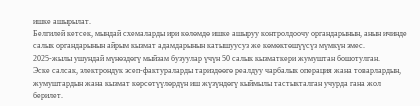ишке ашырылат.
Белгилей кетсек, мындай схемаларды ири көлөмдө ишке ашыруу контролдоочу органдарынын, анын ичинде салык органдарынын айрым кызмат адамдарынын катышуусуз же көмөктөшүүсүз мүмкүн эмес.
2025-жылы ушундай мүнөздөгү мыйзам бузуулар үчүн 50 салык кызматкери жумуштан бошотулган.
Эске салсак, электрондук эсеп-фактураларды тариздөөгө реалдуу чарбалык операция жана товарлардын, жумуштардын жана кызмат көрсөтүүлөрдүн иш жүзүндөгү кыймылы тастыкталган учурда гана жол берилет.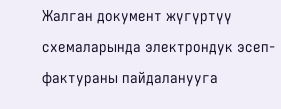Жалган документ жүгүртүү схемаларында электрондук эсеп-фактураны пайдаланууга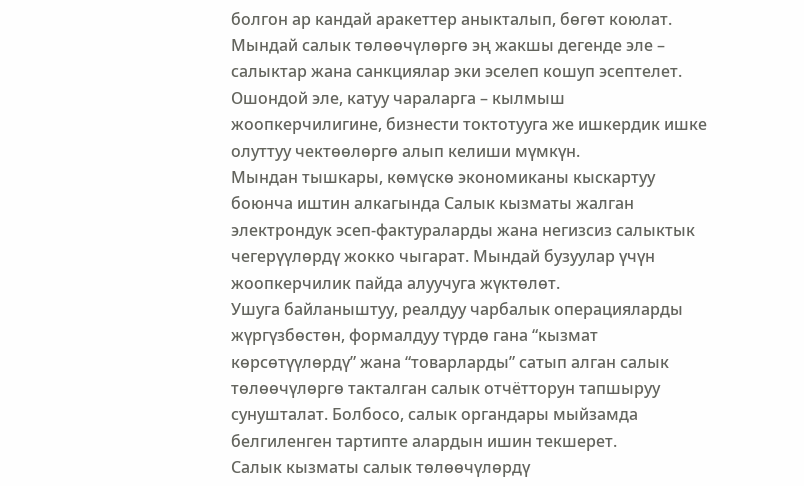болгон ар кандай аракеттер аныкталып, бөгөт коюлат.
Мындай салык төлөөчүлөргө эң жакшы дегенде эле – салыктар жана санкциялар эки эселеп кошуп эсептелет. Ошондой эле, катуу чараларга – кылмыш жоопкерчилигине, бизнести токтотууга же ишкердик ишке олуттуу чектөөлөргө алып келиши мүмкүн.
Мындан тышкары, көмүскө экономиканы кыскартуу боюнча иштин алкагында Салык кызматы жалган электрондук эсеп-фактураларды жана негизсиз салыктык чегерүүлөрдү жокко чыгарат. Мындай бузуулар үчүн жоопкерчилик пайда алуучуга жүктөлөт.
Ушуга байланыштуу, реалдуу чарбалык операцияларды жүргүзбөстөн, формалдуу түрдө гана “кызмат көрсөтүүлөрдү” жана “товарларды” сатып алган салык төлөөчүлөргө такталган салык отчётторун тапшыруу сунушталат. Болбосо, салык органдары мыйзамда белгиленген тартипте алардын ишин текшерет.
Салык кызматы салык төлөөчүлөрдү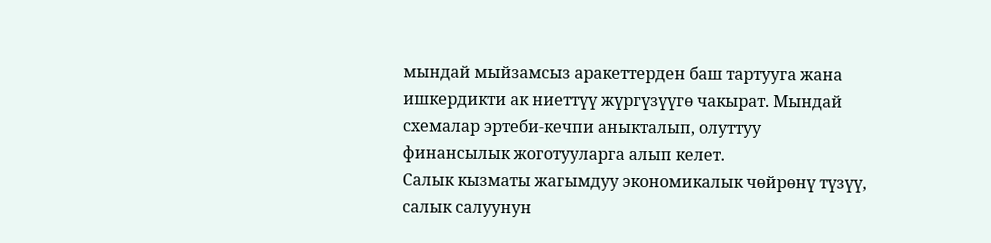мындай мыйзамсыз аракеттерден баш тартууга жана ишкердикти ак ниеттүү жүргүзүүгө чакырат. Мындай схемалар эртеби-кечпи аныкталып, олуттуу финансылык жоготууларга алып келет.
Салык кызматы жагымдуу экономикалык чөйрөнү түзүү, салык салуунун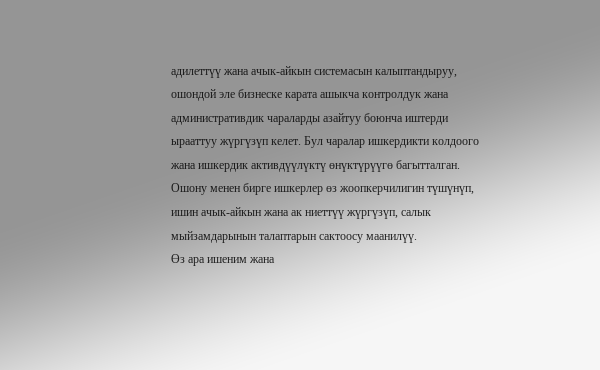адилеттүү жана ачык-айкын системасын калыптандыруу, ошондой эле бизнеске карата ашыкча контролдук жана административдик чараларды азайтуу боюнча иштерди ырааттуу жүргүзүп келет. Бул чаралар ишкердикти колдоого жана ишкердик активдүүлүктү өнүктүрүүгө багытталган.
Ошону менен бирге ишкерлер өз жоопкерчилигин түшүнүп, ишин ачык-айкын жана ак ниеттүү жүргүзүп, салык мыйзамдарынын талаптарын сактоосу маанилүү.
Өз ара ишеним жана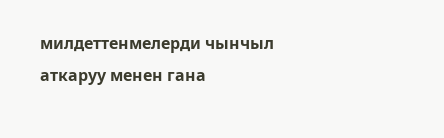милдеттенмелерди чынчыл аткаруу менен гана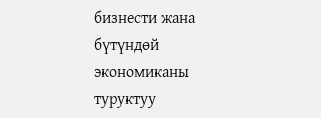бизнести жана бүтүндөй экономиканы туруктуу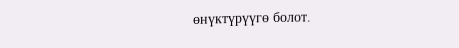өнүктүрүүгө болот.